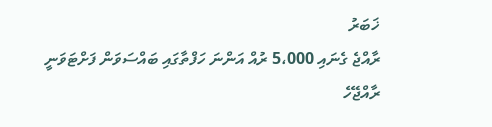ޚަބަރު
ރާއްޖެ ގެނައި 5،000 ރުއް އަންނަ ހަފްތާގައި ބައްސަވަން ފަށްޓަވަނީ
ރާއްޖޭހެ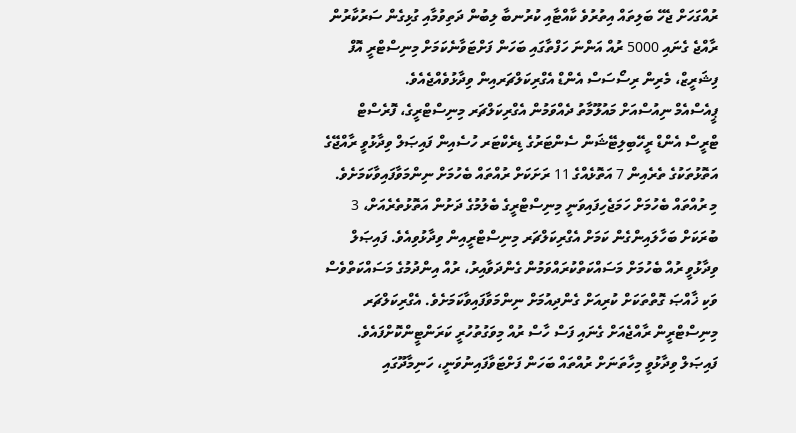ރުއްގަހަށް ޖެހޭ ބަލިތައް އިތުރުވެ ކާއްޓާއި ކުރުނބާ ލިބުން ދަތިވުމާއި ގުޅިގެން ސަރުކާރުން ރާއްޖެ ގެނައި 5000 ރުއް އަންނަ ހަފްތާގައި ބަހަން ފަށްޓަވާނެކަމަށް މިނިސްޓްރީ އޮފް ފިޝަރީޒް، މެރިން ރިސޯސަސް އެންޑް އެގްރިކަލްޗަރއިން ވިދާޅުވެއްޖެއެވެ.
ޕީއެސްއެމް ނިއުސްއަށް މައުލޫމާތު ދެއްވަމުން އެގްރިކަލްޗަރ މިނިސްޓްރީގެ، ފޮރެސްޓް ޓްރީސް އެންޑް ރީހޭބިލިޓޭޝަން ސެންޓަރުގެ ޑިރެކްޓަރ ހުސެއިން ފައިޞަލް ވިދާޅުވީ ރާއްޖޭގެ އަތޮޅުތަކުގެ ތެރެއިން 7 އަތޮޅެއްގެ 11 ރަށަކަށް ރުއްތައް ބެހުމަށް ނިންމަވާފައިވާކަމަށެވެ.
މި ރުއްތައް ބެހުމަށް ހަމަޖެހިފައިވަނީ މިނިސްޓްރީގެ ބެލުމުގެ ދަށުން އަތޮޅުތެރެއަށް، 3 ބުރަކަށް ބަހާލައިންގެން ކަމަށް އެގްރިކަލްޗަރ މިނިސްޓްރީއިން ވިދާޅުވިއެވެ. ފައިޞަލް ވިދާޅުވީ ރުއް ބެހުމަށް މަސައްކަތްކުރައްވަމުން ގެންދަވާއިރު، ރުއް އިންދުމުގެ މަސައްކަތްވެސް ވަކި ޚާއްޞަ ގޮތްތަކަށް ކުރިއަށް ގެންދިއުމަށް ނިންމަވާފައިވާކަމަށެވެ. އެގްރިކަލްޗަރ މިނިސްޓްރީން ރާއްޖެއަށް ގެނައި ފަސް ހާސް ރުއް މިވަގުތުހުރީ ކަރަންޓީންކޮށްފައެވެ. ފައިޞަލް ވިދާޅުވީ މިހާތަނަށް ރުއްތައް ބަހަން ފަށްޓަވާފައިނުވަނީ، ހަނިމާދޫގައި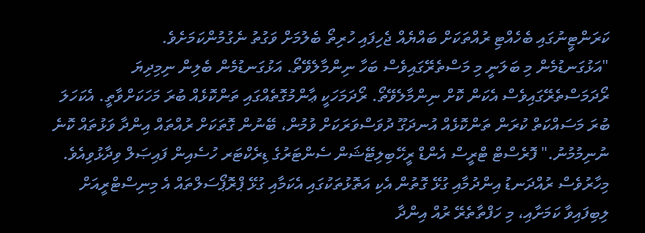ކަރަންޓީނުގައި ބެހެއްޓި ރުއްތަކަށް ބައްޔެއް ޖެހިފައި ހުރިތޯ ބެލުމަށް ވަގުތު ނެގުމުންކަމަށެވެ.
"އަޅުގަނޑުމެން މި ބަލަނީ މި މަސްތެރޭގައިވެސް ބަހާ ނިންމާލެވޭތޯ. އަޅުގަނޑުމެން ބެލިން ނިމިދިޔަ ރޯދަމަސްތެރޭގައިވެސް އެކަން ކޮށް ނިންމާލެވޭތޯ. ރޯދަމަހަކީ ޢާންމުގޮތެއްގައި ތަންކޮޅެއް ބުރަ މަހަކަށްވާތީ. އެކަހަލަ ބުރަ މަސައްކަތް ކުރަން ތަންކޮޅެއް އުނދަގޫ ދުވަސްވަރަކަށް ވުމުން، ބޭނުން ގޮތަކަށް ރުއްތައް އިންދާ ވަޅުތައް ކޮނެ ނުނިމުމުނު." ފޮރެސްޓް ޓްރީސް އެންޑް ރީހޭބިލިޓޭޝަން ސެންޓަރުގެ ޑިރެކްޓަރ ހުސެއިން ފައިޞަލް ވިދާޅުވިއެވެ.
މިހާރުވެސް ރުއްދަނޑު އިންދުމާއި ގުޅޭ ގޮތުން އެކި އަތޮޅުތަކުގައި އެކަމާއި ގުޅޭ ޕްރޮޕޯސަލްތައް އެ މިނިސްޓްރީއަށް ލިބިފައިވާ ކަމަށާއި، މި ހަފްތާތެރޭ ރުއް އިންދާ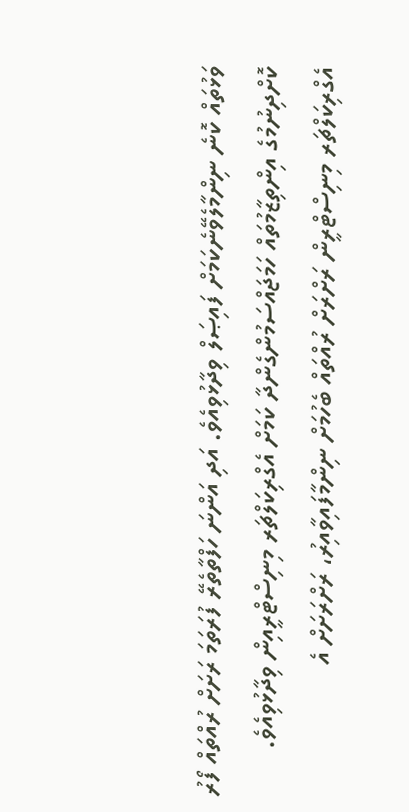ވަޅުތައް ކޮނެ ނިންމާލެވޭނެކަމަށް ފައިޞަލް ވިދާޅުވިއެވެ. އަދި އަންނަ ހަފްތާތެރޭ ފުރަތަމަ ރަށަށް ރުއްތައް ފޯރު ކޮށްދިނުމުގެ އިންތިޒާމުތައް ހަމަޖައްސަމުންގެންދާ ކަމަށް އެގްރިކަލްޗަރ މިނިސްޓްރީއިން ވިދާޅުވިއެވެ.
އެގްރިކަލްޗަރ މިނިސްޓްރީން ރަށްރަށް ރުއްތައް ބެހުމަށް ނިންމާފައިވާއިރު، ރަށްރަށަށް އެ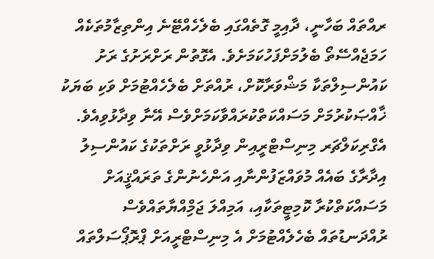ރއްތައް ބަހާނީ، ދާއިމީ ގޮތެއްގައި ބެލެހެއްޓޭނެ އިންތިޒާމުތަކެއް ހަމަޖެއްސޭތޯ ބެލުމަށްފަހުކަމަށެވެ. އެގޮތުން ރަށްރަށުގެ ރަށު ކައުންސިލްތަކާ މަޝްވަރާކޮށް، ރުއްތަށް ބެލެހެއްޓުމަށް ވަކި ބަޔަކު ޚާއްޞަކުރުމަށް މަސައްކަތްކުރައްވާކަމަށްވެސް އޭނާ ވިދާޅުވިއެވެ.
އެގްރިކަލްޗަރ މިނިސްޓްރީއިން ވިދާޅުވީ ރަށްތަކުގެ ކައުންސިލު އިދާރާގެ ބައެއް މުވައްޒަފުންނާއި އަންހެނުންގެ ތަރައްޤީއަށް މަސައްކަތްކުރާ ކޮމިޓީތަކާއި، އަމިއްލަ ޖަމްިއްޔާތައްވެސް ރުއްދަނޑުތައް ބެހެލެއްޓުމަށް އެ މިނިސްޓްރީއަށް ޕްރޮޕޯސަލްތައް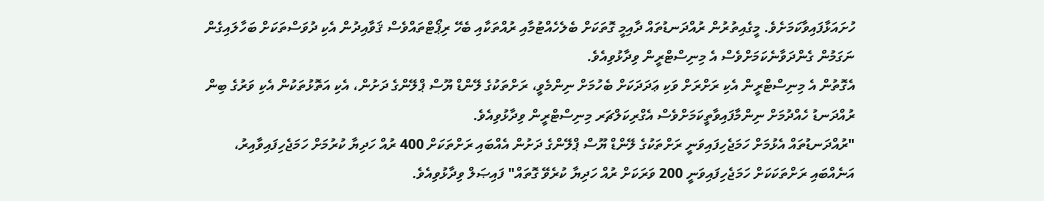ހުށައަޅާފައިވާކަމަށެވެ. މީގެއިތުރުން ރުއްދަނޑުތައް ދާއިމީ ގޮތަކަށް ބެލެހެއްޓުމާއި ރުއްތަކާއި ބެހޭ ރިޕޯޓްތައްވެސް ޤަވާއިދުން އެކި ދުވަސްތަކަށް ބަހާލައިގެން ނަގަމުން ގެންދަވާނެކަމަށްވެސް އެ މިނިސްޓްރީން ވިދާޅުވިއެވެ.
އެގޮތުން އެ މިނިސްޓްރީން އެކި ރަށްރަށް ވަކި ޢަދަދަކަށް ބެހުމަށް ނިންމެވީ، ރަށްތަކުގެ ލޭންޑް ޔޫސް ޕްލޭންގެ ދަށުން، އެކި އަތޮޅުތަކުން އެކި ވަރުގެ ބިން ރުއްދަނޑު ހެއްދުމަށް ނިންމާފައިވާތީކަމަށްވެސް އެގްރިކަލްޗަރ މިނިސްޓްރީން ވިދާޅުވިއެވެ.
"ރުއްދަނޑުތައް އެޅުމަށް ހަމަޖެހިފައިވަނީ ރަށްތަކުގެ ލޭންޑް ޔޫސް ޕްލޭންގެ ދަށުން އެއްބައި ރަށްތަކަށް 400 ރުއް ހަދިޔާ ކުރުމަށް ހަމަޖެހިފައިވާއިރު، އަނެއްބައި ރަށްތަކަކަށް ހަމަޖެހިފައިވަނީ 200 ވަރަކަށް ރުއް ހަދިޔާ ކުރެވޭ ގޮތައް" ފައިޞަލް ވިދާޅުވިއެވެ.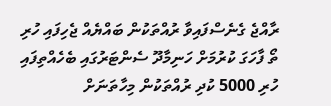ރާއްޖެ ގެނެސްފައިވާ ރުއްތަކުން ބައްޔެއް ޖެހިފައި ހުރި ތޯ ފާހަގަ ކުރުމަށް ހަނިމާދޫ ސެންޓަރުގައި ބެހެއްތިފައި ހުރި 5000 ކުދި ރުއްތަކުން މިހާތަނަށް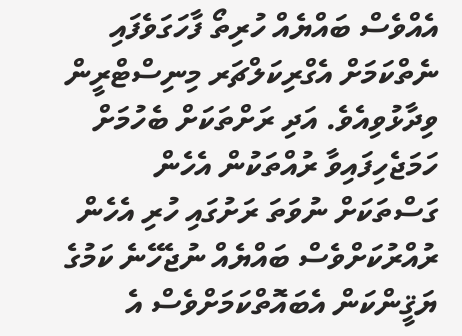އެއްވެސް ބައްޔެއް ހުރިތޯ ފާހަގަވެފައި ނެތްކަމަށް އެގްރިކަލްޗަރ މިނިސްޓްރީން ވިދާޅުވިއެވެ. އަދި ރަށްތަކަށް ބެހުމަށް ހަމަޖެހިފައިވާ ރުއްތަކުން އެހެން ގަސްތަކަށް ނުވަތަ ރަށުގައި ހުރި އެހެން ރުއްރުކަށްވެސް ބައްޔެއް ނުޖެހޭނެ ކަމުގެ ޔަޤީންކަން އެބައޮތްކަމަށްވެސް އެ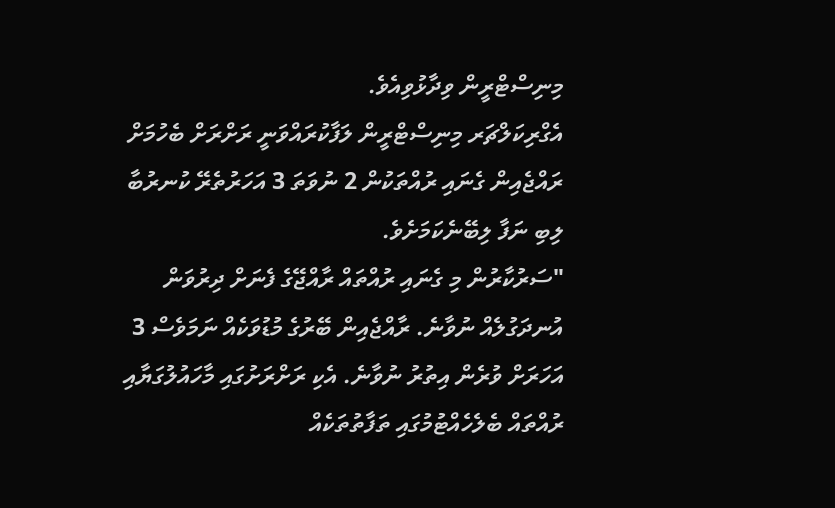މިނިސްޓްރީން ވިދާޅުވިއެވެ.
އެގްރިކަލްޗަރ މިނިސްޓްރީން ލަފާކުރައްވަނީ ރަށްރަށް ބެހުމަށް ރައްޖެއިން ގެނައި ރުއްތަކުން 2 ނުވަތަ 3 އަހަރުތެރޭ ކުނރުބާ ލިބި ނަފާ ލިބޭނެކަމަށެވެ.
"ސަރުކާރުން މި ގެނައި ރުއްތައް ރާއްޖޭގެ ފެނަށް ދިރުވަން އުނދަގުލެއް ނުވާނެ. ރާއްޖެއިން ބޭރުގެ މުޑުވަކެއް ނަމަވެސް 3 އަހަރަށް ވުރެން އިތުރު ނުވާނެ. އެކި ރަށްރަށުގައި މާހައުލުގަޔާއި ރުއްތައް ބެލެހެއްޓުމުގައި ތަފާތުތަކެއް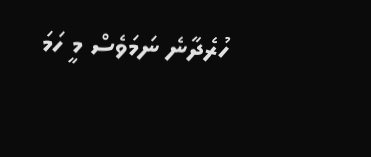ހުރެދާނެ ނަމަވެސް މީ ހަމަ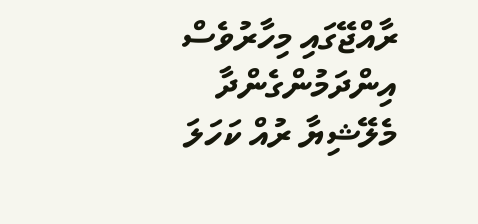ރާއްޖޭގައި މިހާރުވެސް އިންދަމުންގެންދާ މެލޭޝިޔާ ރުއް ކަހަލަ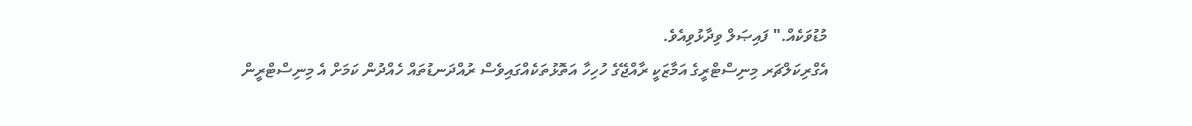މުޑުވަކެއް." ފައިޞަލް ވިދާޅުވިއެވެ.
އެގްރިކަލްޗަރ މިނިސްޓްރީގެ އަމާޒަކީ ރާއްޖޭގެ ހުހިހާ އަތޮޅުތަކެއްގައިވެސް ރުއްދަނޑުތައް ހެއްދުން ކަމަށް އެ މިނިސްޓްރީން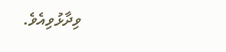ވިދާޅުވިއެވެ.